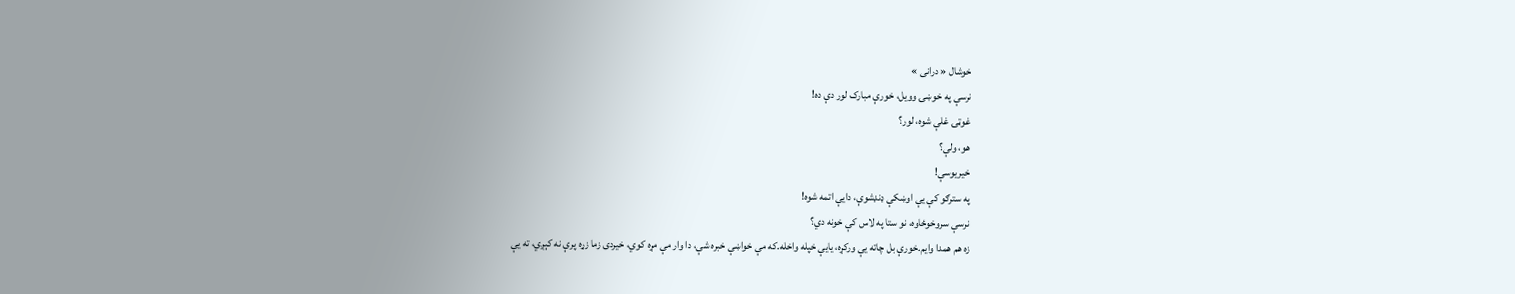خوشال « درانی »
نرسې په خوښۍ وویل، خورې مبارک لور دې ده!
غوټۍ غلې شوه، لور؟
هو، ولې؟
خیریوسې!
په سترګو کې یې اوښکې ډنډشوې، دایې اتمه شوه!
نرسې سروخوځاوه، نو ستا په لاس کې خونه دي؟
زه هم همدا وایم.خورې بل چاته یې ورکړه، یایې خپله واخله.که مې خواښې خبره شې، دا وار مې مړه کوي، خیردی زما زړه پرې نه کېږي، ته یې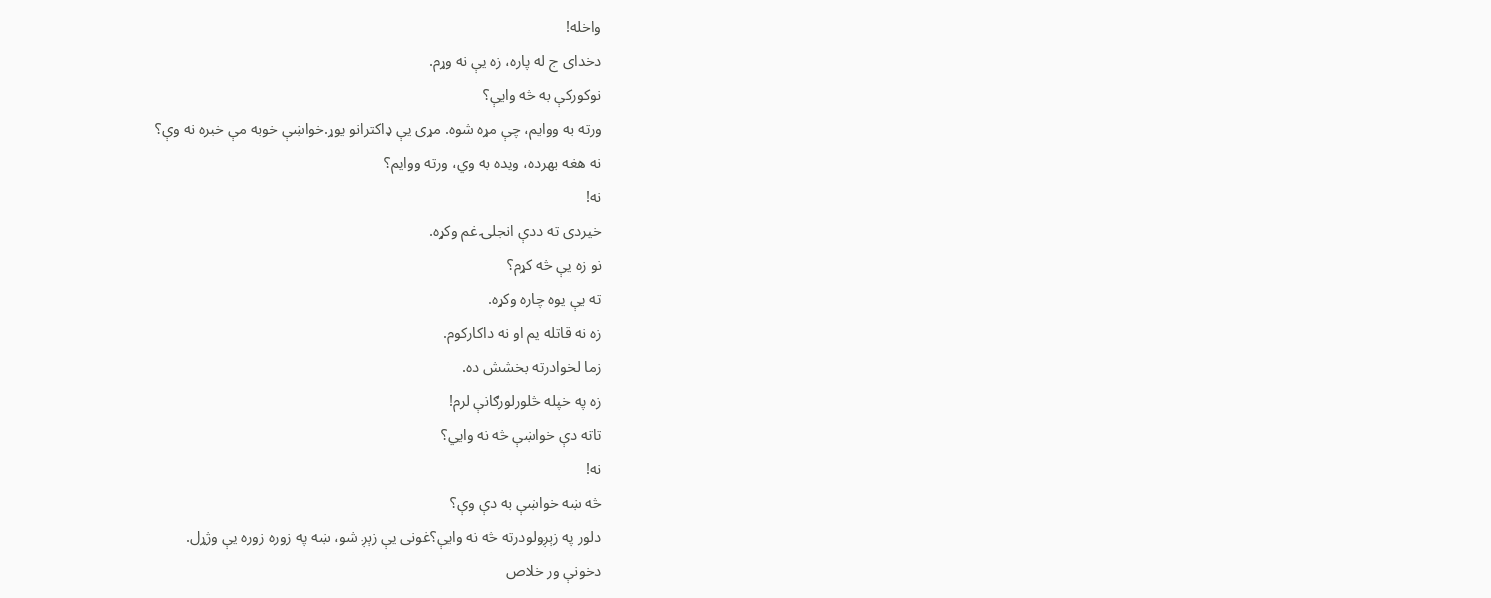واخله!
دخدای ج له پاره، زه یې نه وړم.
نوکورکې به څه وایې؟
ورته به ووایم، چې مړه شوه. مړی یې ډاکترانو یوړ.خواښې خوبه مې خبره نه وې؟
نه هغه بهرده، ویده به وي، ورته ووایم؟
نه!
خیردی ته ددې انجلۍ غم وکړه.
نو زه یې څه کړم؟
ته یې یوه چاره وکړه.
زه نه قاتله یم او نه داکارکوم.
زما لخوادرته بخشش ده.
زه په خپله څلورلورګانې لرم!
تاته دې خواښې څه نه وایي؟
نه!
څه ښه خواښې به دې وې؟
دلور په زېږولودرته څه نه وایې؟غونی یې زېږ شو، ښه په زوره زوره یې وژړل.
دخونې ور خلاص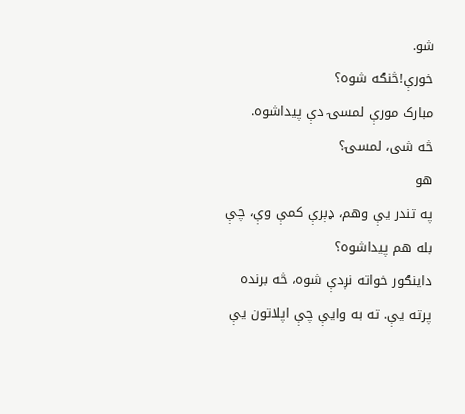شو.
خورې!څنګه شوه؟
مبارک مورې لمسۍ دې پیداشوه.
څه شی، لمسۍ؟
هو
په تندر یې وهم، ډېرې کمې وې، چې بله هم پیداشوه؟
داینګور خواته نږدې شوه، څه برنده پرته یې. ته به وایې چې اپلاتون یې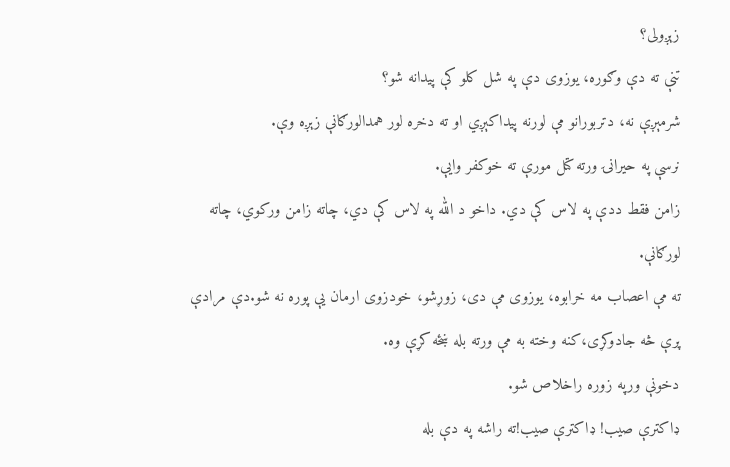زېږولی؟
تنې ته دې وګوره، یوزوی دې په شل کلو کې پیدانه شو؟
شرمېږې نه، دتربورانو مې لورنه پیداکېږي او ته دخره لور همدالورګانې زېږه وې.
نرسې په حیرانۍ ورته کتل مورې ته خوکفر وایې.
زامن فقط ددې په لاس کې دي. داخو د الله په لاس کې دي، چاته زامن ورکوي، چاته لورګانې.
ته مې اعصاب مه خرابوه، یوزوی مې دی، زوړشو، خودزوی ارمان یې پوره نه شو.دې مرادې پرې څه جادوکړی،کنه وخته به مې ورته بله ښځه کړې وه.
دخونې ورپه زوره راخلاص شو.
ډاکترې صیب! ډاکترې صیب!ته راشه په دې بله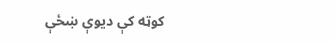کوټه کې دیوې ښځې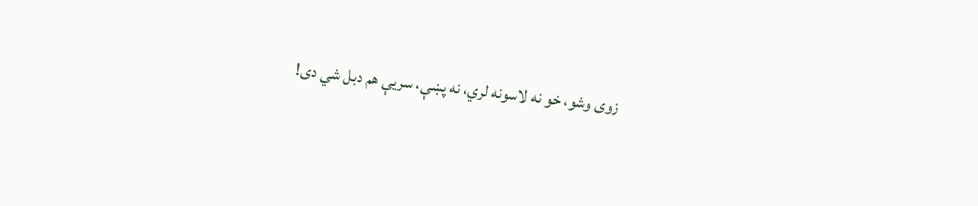زوی وشو، خو نه لاسونه لري، نه پښې، سریې هم دبل شي دی!